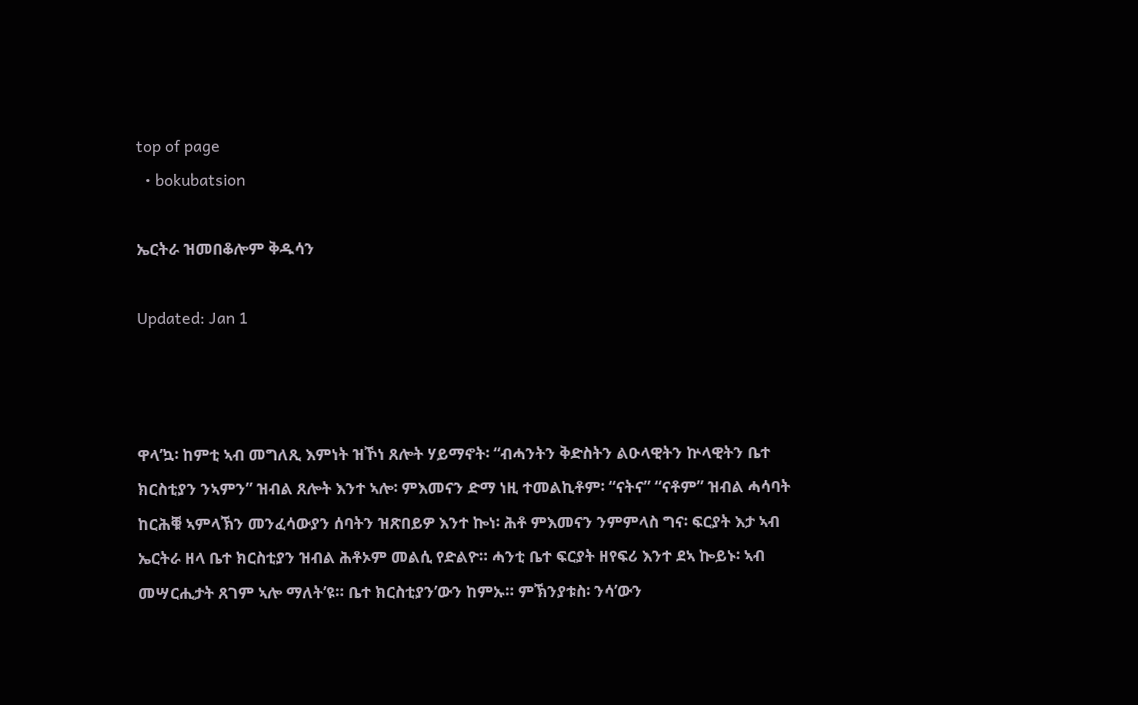top of page
  • bokubatsion

ኤርትራ ዝመበቆሎም ቅዱሳን

Updated: Jan 1



ዋላ’ኳ፡ ከምቲ ኣብ መግለጺ እምነት ዝኾነ ጸሎት ሃይማኖት፡ “ብሓንትን ቅድስትን ልዑላዊትን ኵላዊትን ቤተ ክርስቲያን ንኣምን” ዝብል ጸሎት እንተ ኣሎ፡ ምእመናን ድማ ነዚ ተመልኪቶም፡ “ናትና” “ናቶም” ዝብል ሓሳባት ከርሕቑ ኣምላኽን መንፈሳውያን ሰባትን ዝጽበይዎ እንተ ኰነ፡ ሕቶ ምእመናን ንምምላስ ግና፡ ፍርያት እታ ኣብ ኤርትራ ዘላ ቤተ ክርስቲያን ዝብል ሕቶኦም መልሲ የድልዮ። ሓንቲ ቤተ ፍርያት ዘየፍሪ እንተ ደኣ ኰይኑ፡ ኣብ መሣርሒታት ጸገም ኣሎ ማለት’ዩ። ቤተ ክርስቲያን’ውን ከምኡ። ምኽንያቱስ፡ ንሳ’ውን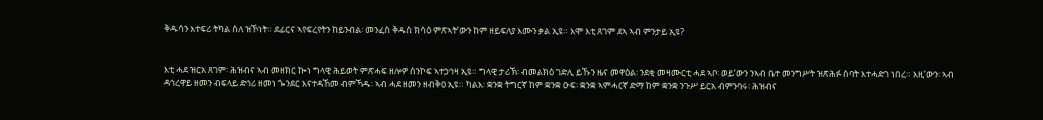ቅዱሳን እተፍሪ ትካል ስለ ዝኾነት። ደፊርና ኣየፍረየትን ከይንብል፡ መንፈስ ቅዱስ ክሳዕ ምጽኣት’ውን ከም ዘይፍለያ እሙን ቃል ኢዩ። እሞ እቲ ጸገም ደኣ ኣብ ምንታይ ኢዩ?


እቲ ሓደ ዝርአ ጸገም፡ ሕዝብና ኣብ መዘክር ኰነ ግላዊ ሕይወት ምጽሓፍ ዘሎዎ ሰንኮፍ ኣተኃኅዛ ኢዩ። ግላዊ ታሪኽ፡ ብመልክዕ ገድሊ ይኹን ዜና መዋዕል፡ ንደቂ መዛሙርቲ ሓደ ኣቦ፡ ወይ’ውን ንኣብ ቤተ መንግሥት ዝጽሕፉ ሰባት እተሓድገ ነበረ። እዚ’ውን፡ ኣብ ዳኅረዋይ ዘመን ብፍላይ ድኅሪ ዘመነ ጐንደር እናተዳኸመ ብምኻዱ፡ ኣብ ሓደ ዘመን ዘብቅዐ ኢዩ። ካልእ፡ ቋንቋ ትግርኛ ከም ቋንቋ ዑፍ፡ ቋንቋ ኣምሓርኛ ድማ ከም ቋንቋ ንጉሥ ይርአ ብምንባሩ፡ ሕዝብና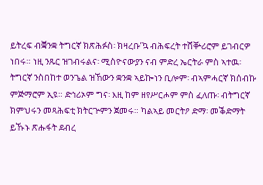ይትረፍ ብቛንቋ ትግርኛ ክጽሕፉስ፡ ክዛረቡ’ኳ ብሕፍረት ተሸቝሪሮም ይገብርዎ ነበሩ። ነዚ ንጹር ዝገብሩልና፡ ሚስዮናውያን ናብ ምድረ ኤርትራ ምስ ኣተዉ፡ ትግርኛ ንስበከተ ወንጌል ዝኸውን ቋንቋ ኣይኰነን ቢሎም፡ ብኣምሓርኛ ክሰብኩ ምጅማሮም ኢዩ። ድኅሪኦም ግና፡ እዚ ከም ዘየሥርሖም ምስ ፈለጡ፡ ብትግርኛ ክምህሩን መጻሕፍቲ ክትርጕምን ጀመሩ። ካልኣይ መርትዖ ድማ፡ መቕድማት ይኹኑ ጽሑፋት ደብረ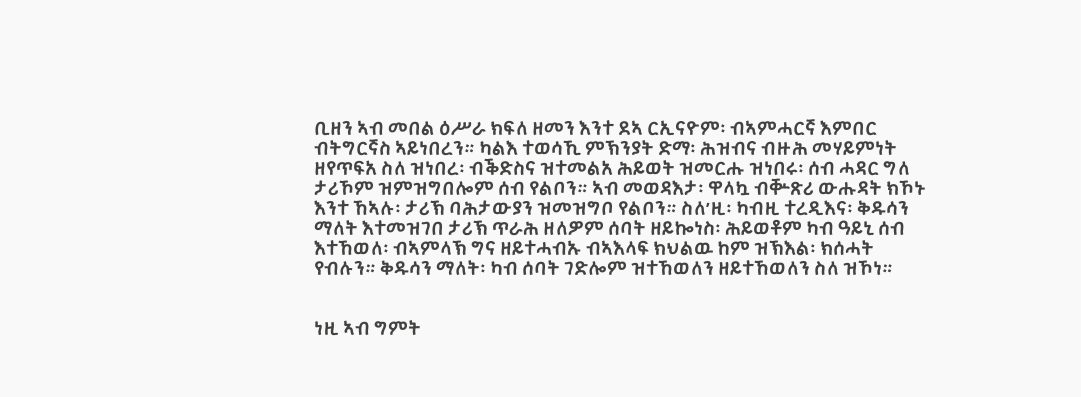ቢዘን ኣብ መበል ዕሥራ ክፍለ ዘመን እንተ ደኣ ርኢናዮም፡ ብኣምሓርኛ እምበር ብትግርኛስ ኣይነበረን። ካልእ ተወሳኺ ምኽንያት ድማ፡ ሕዝብና ብዙሕ መሃይምነት ዘየጥፍአ ስለ ዝነበረ፡ ብቕድስና ዝተመልአ ሕይወት ዝመርሑ ዝነበሩ፡ ሰብ ሓዳር ግለ ታሪኾም ዝምዝግበሎም ሰብ የልቦን። ኣብ መወዳእታ፡ ዋላኳ ብቝጽሪ ውሑዳት ክኾኑ እንተ ኸኣሉ፡ ታሪኽ ባሕታውያን ዝመዝግቦ የልቦን። ስለ’ዚ፡ ካብዚ ተረዲእና፡ ቅዱሳን ማለት እተመዝገበ ታሪኽ ጥራሕ ዘለዎም ሰባት ዘይኰነስ፡ ሕይወቶም ካብ ዓይኒ ሰብ እተኸወለ፡ ብኣምላኽ ግና ዘይተሓብኡ ብኣእላፍ ክህልዉ ከም ዝኽእል፡ ክሰሓት የብሉን። ቅዱሳን ማለት፡ ካብ ሰባት ገድሎም ዝተኸወለን ዘይተኸወለን ስለ ዝኾነ።


ነዚ ኣብ ግምት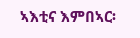ኣእቲና እምበኣር፡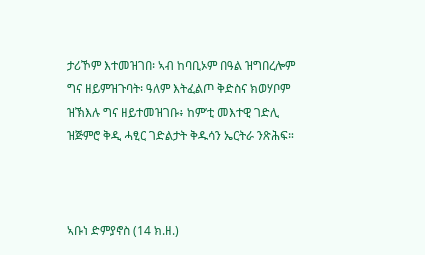ታሪኾም እተመዝገበ፡ ኣብ ከባቢኦም በዓል ዝግበረሎም ግና ዘይምዝጉባት፡ ዓለም እትፈልጦ ቅድስና ክወሃቦም ዝኽእሉ ግና ዘይተመዝገቡ፥ ከም’ቲ መእተዊ ገድሊ ዝጅምሮ ቅዲ ሓፂር ገድልታት ቅዱሳን ኤርትራ ንጽሕፍ።



ኣቡነ ድምያኖስ (14 ክ.ዘ.)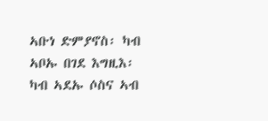ኣቡነ ድምያኖስ፡ ካብ ኣቦኡ በገደ እግዚእ፡ ካብ ኣደኡ ሶስና ኣብ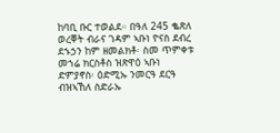ከባቢ ቡር ተወልደ። በዓለ 245 ቈጽለ ወረቐት ብራና ገዳም ኣቡነ ዮናስ ደብረ ደኁኃን ከም ዘመልክቶ፡ ስመ ጥምቀቱ መኀሬ ክርስቶስ ዝጽዋዕ ኣቡነ ድምያኖስ፡ ዕድሚኡ ንመርዓ ደርዓ ብዝኣኸለ ስድራኡ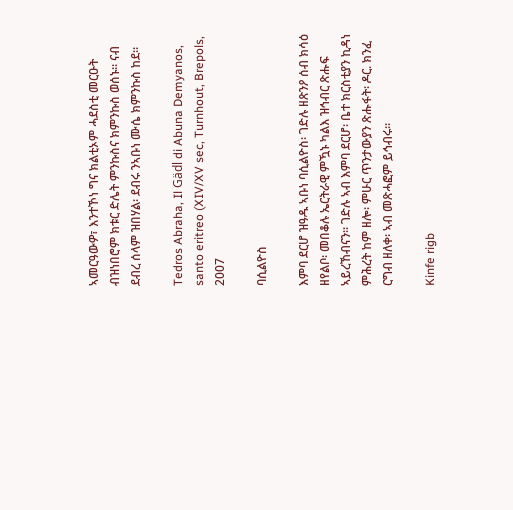ኣመርዓውዎ፣ እንተኾነ ግና ክልቲኦም ሓደስቲ መርዑት ብዝነበሮም ክቱር ድሌት ምንኩስና ክምንኩስ ወሰኑ። ናብ ደብረ ሰላም ዝበሃል፡ ደብሩ ንኣቡነ ሙሴ ክምንኩስ ከደ።

Tedros Abraha, Il Gädl di Abuna Demyanos, santo eritreo (XIV/XV sec, Turnhout, Brepols, 2007

ባሲልዮስ

እምባ ደርሆ ዝዓዱ ኣቡነ ባሲልዮስ፡ ገድሉ ዘጽንዖ ሰብ ክሳዕ ዘየልቦ፡ መበቆሉ ኤርትራዊ ምዃኑ ካልእ ዝኅብር ጽሑፍ ኣይረኸብናን። ገድሉ ኣብ እምባ ደርሆ፡ ቤተ ክርስቲያን ኪዳነ ምሕረት ከም ዘሎ፡ ምሁር ጥንታውያን ጽሑፋት፡ ዶር. ክንፈ ርግብ ዘለቀ፡ ኣብ መጽሓፎም ይኅብሩ።

Kinfe rigb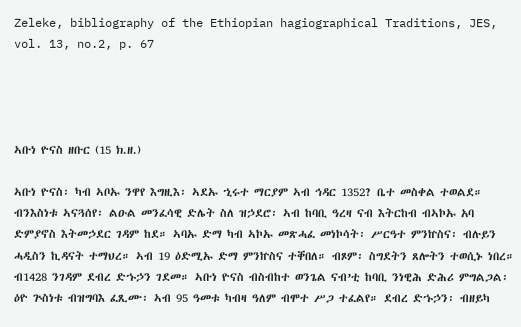Zeleke, bibliography of the Ethiopian hagiographical Traditions, JES, vol. 13, no.2, p. 67




ኣቡነ ዮናስ ዘቡር (15 ክ.ዘ.)

ኣቡነ ዮናስ፡ ካብ ኣቦኡ ንዋየ እግዚእ፡ ኣደኡ ኂሩተ ማርያም ኣብ ኅዳር 1352? ቤተ መስቀል ተወልደ። ብንእስነቱ ኣናጓሰየ፡ ልዑል መንፈሳዊ ድሌት ስለ ዝኃደሮ፡ ኣብ ከባቢ ዓረዛ ናብ እትርከብ ብኣኮኡ አባ ድምያኖስ እትመኃደር ገዳም ከደ። ኣባኡ ድማ ካብ ኣኮኡ መጽሓፈ መነኮሳት፡ ሥርዓተ ምንኵስና፡ ብሉይን ሓዲስን ኪዳናት ተማህረ። ኣብ 19 ዕድሚኡ ድማ ምንኵስና ተቐበለ። ብጾም፡ ስግደትን ጸሎትን ተወሲኑ ነበረ። ብ1428 ንገዳም ደብረ ድኁኃን ገደመ። ኣቡነ ዮናስ ብስብከተ ወንጌል ናብ’ቲ ከባቢ ንነዊሕ ድሕሪ ምግልጋል፡ ዕዮ ጕስነቱ ብዝግባእ ፈጺሙ፡ ኣብ 95 ዓመቱ ካብዛ ዓለም ብሞተ ሥጋ ተፈልየ። ደብረ ድኁኃን፡ ብዘይካ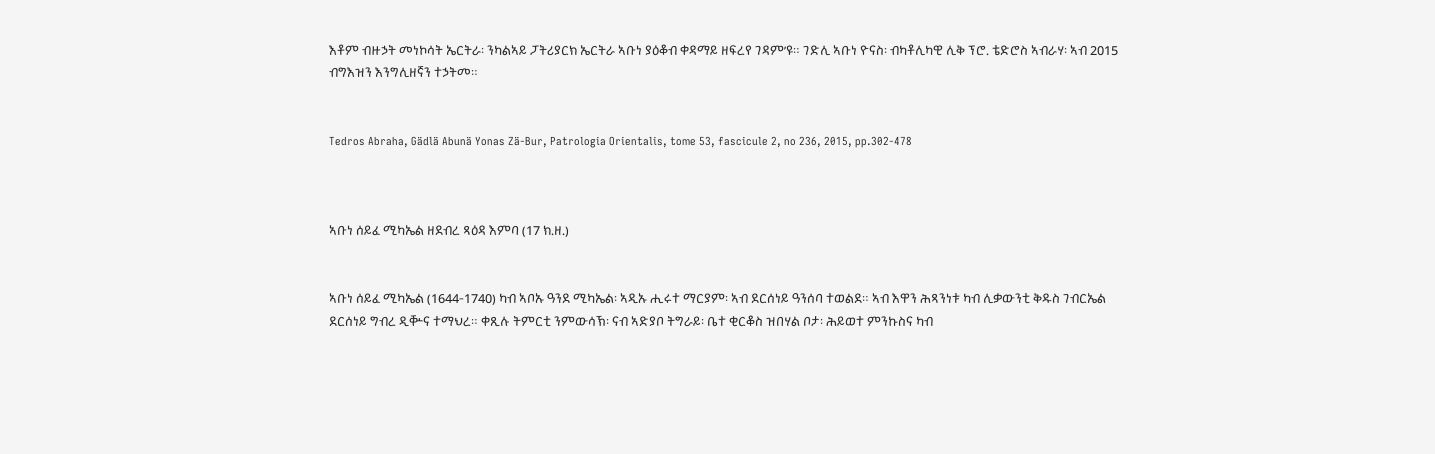እቶም ብዙኃት መነኮሳት ኤርትራ፡ ንካልኣይ ፓትሪያርክ ኤርትራ ኣቡነ ያዕቆብ ቀዳማይ ዘፍረየ ገዳም’ዩ። ገድሊ ኣቡነ ዮናስ፡ ብካቶሊካዊ ሊቅ ፕሮ. ቴድሮስ ኣብራሃ፡ ኣብ 2015 ብግእዝን እንግሊዘኛን ተኃትመ።


Tedros Abraha, Gädlä Abunä Yonas Zä-Bur, Patrologia Orientalis, tome 53, fascicule 2, no 236, 2015, pp.302-478



ኣቡነ ሰይፈ ሚካኤል ዘደብረ ጻዕዳ እምባ (17 ክ.ዘ.)


ኣቡነ ሰይፈ ሚካኤል (1644-1740) ካብ ኣቦኡ ዓንደ ሚካኤል፡ ኣዲኡ ሒሩተ ማርያም፡ ኣብ ደርሰነይ ዓንሰባ ተወልደ። ኣብ እዋን ሕጻንነቱ ካብ ሊቃውንቲ ቅዱስ ገብርኤል ደርሰነይ ግብረ ዲቝና ተማህረ። ቀጺሉ ትምርቲ ንምውሳኽ፡ ናብ ኣድያቦ ትግራይ፡ ቤተ ቂርቆስ ዝበሃል ቦታ፡ ሕይወተ ምንኩስና ካብ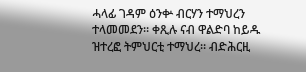ሓላፊ ገዳም ዕንቍ ብርሃን ተማህረን ተላመመደን። ቀጺሉ ናብ ዋልድባ ከይዱ ዝተረፎ ትምህርቲ ተማህረ። ብድሕርዚ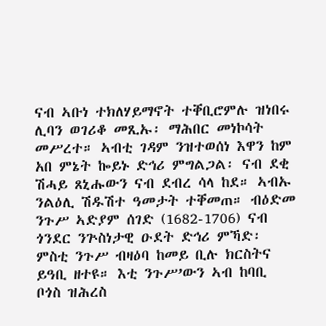ናብ ኣቡነ ተክለሃይማኖት ተቐቢሮምሉ ዝነበሩ ሊባን ወገሪቆ መጺኡ፡ ማሕበር መነኮሳት መሥረተ። ኣብቲ ገዳም ንዝተወሰነ እዋን ከም አበ ምኔት ኰይኑ ድኅሪ ምግልጋል፡ ናብ ደቂ ሽሓይ ጸኒሑውን ናብ ደብረ ሳላ ከደ። ኣብኡ ንልዕሊ ሽዱሽተ ዓመታት ተቐመጠ። ብዕድመ ንጉሥ ኣድያም ሰገድ (1682-1706) ናብ ጎንደር ንጕስነታዊ ዑደት ድኅሪ ምኻድ፡ ምስቲ ንጉሥ ብዛዕባ ከመይ ቢሉ ክርስትና ይዓቢ ዘተዩ። እቲ ንጉሥ’ውን ኣብ ከባቢ ቦጎስ ዝሕረስ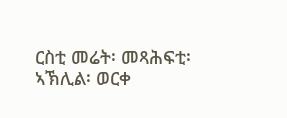ርስቲ መሬት፡ መጻሕፍቲ፡ ኣኽሊል፡ ወርቀ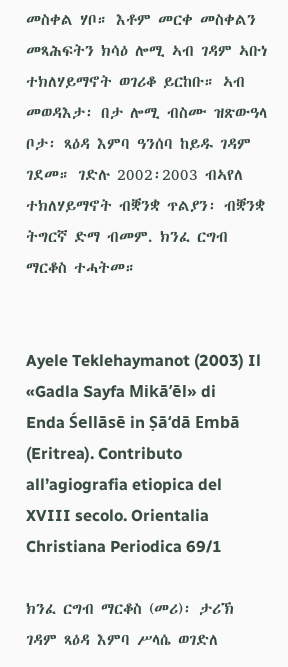መስቀል ሃቦ። እቶም መርቀ መስቀልን መጻሕፍትን ክሳዕ ሎሚ ኣብ ገዳም ኣቡነ ተክለሃይማኖት ወገሪቆ ይርከቡ። ኣብ መወዳእታ፡ በታ ሎሚ ብስሙ ዝጽውዓላ ቦታ፡ ጻዕዳ እምባ ዓንሰባ ከይዱ ገዳም ገደመ። ገድሉ 2002፡2003 ብኣየለ ተክለሃይማኖት ብቛንቋ ጥልያን፡ ብቛንቋ ትግርኛ ድማ ብመም. ክንፈ ርግብ ማርቆስ ተሓትመ።


Ayele Teklehaymanot (2003) Il «Gadla Sayfa Mikā’ēl» di Enda Śellāsē in Ṣā‘dā Embā (Eritrea). Contributo all’agiografia etiopica del XVIII secolo. Orientalia Christiana Periodica 69/1

ክንፈ ርግብ ማርቆስ (መሪ)፡ ታሪኽ ገዳም ጻዕዳ እምባ ሥላሴ ወገድለ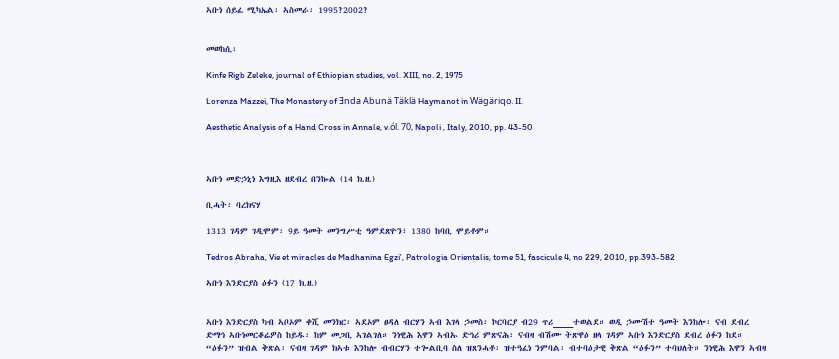ኣቡነ ሰይፈ ሚካኤል፡ ኣስመራ፡ 1995?2002?


መወከሲ፡

Kinfe Rigb Zeleke, journal of Ethiopian studies, vol. XIII, no. 2, 1975

Lorenza Mazzei, The Monastery of Ǝnda Abunä Täklä Haymanot in Wägäriqo. II.

Aesthetic Analysis of a Hand Cross in Annale, v.ól. 70, Napoli , Italy, 2010, pp. 43-50



ኣቡነ መድኃኒነ እግዚእ ዘደብረ በንኰል (14 ክ.ዘ.)

ቢሓት፡ ባረክናሃ

1313 ገዳም ገዲሞም፡ 9ይ ዓመት መንግሥቲ ዓምደጽዮን፣ 1380 ከባቢ ሞይቶም።

Tedros Abraha, Vie et miracles de Madhanina Egziʼ, Patrologia Orientalis, tome 51, fascicule 4, no 229, 2010, pp.393-582

ኣቡነ እንድርያስ ዕፉን (17 ክ.ዘ.)


ኣቡነ እንድርያስ ካብ ኣቦኦም ቀሺ መንክር፡ ኣደኦም ፀዳለ ብርሃን ኣብ እገላ ኃመስ፡ ኮርባርያ ብ29 ጥሪ____ተወልደ። ወዲ ኃሙሽተ ዓመት እንከሎ፡ ናብ ደብረ ድማኅ ኣቡነመርቆሬዎስ ከይዱ፡ ከም መጋቢ ኣገልገለ። ንነዊሕ እዋን ኣብኡ ድኅሪ ምጽናሕ፡ ናብዛ ብሽሙ ትጽዋዕ ዘላ ገዳም ኣቡነ እንድርያስ ደብረ ዕፉን ከደ። “ዕፉን” ዝብል ቅጽል፡ ናብዛ ገዳም ክኣቱ እንከሎ ብብርሃን ተጐልቢባ ስለ ዝጸንሓቶ፡ ዝተዓፈነ ንምባል፡ ብተባዕታዊ ቅጽል “ዕፉን” ተባህለት። ንነዊሕ እዋን ኣብዛ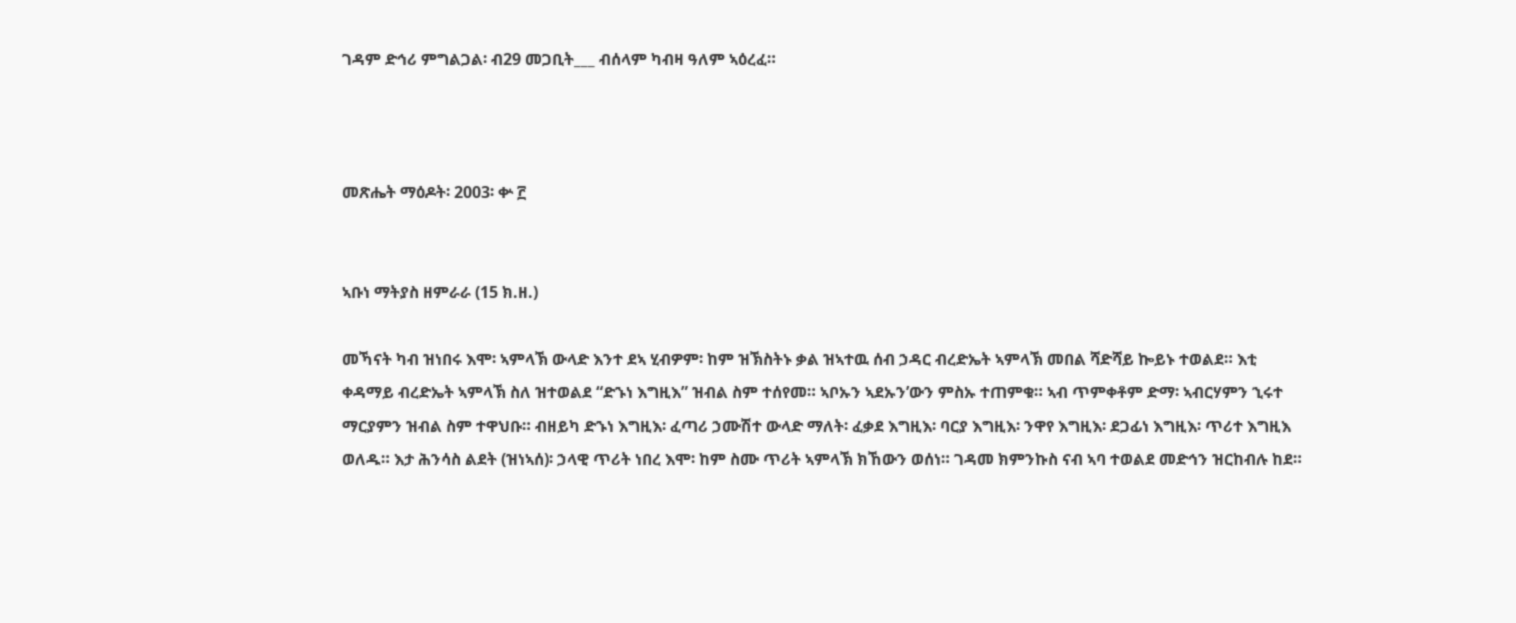ገዳም ድኅሪ ምግልጋል፡ ብ29 መጋቢት___ ብሰላም ካብዛ ዓለም ኣዕረፈ።



መጽሔት ማዕዶት፡ 2003፡ ቍ ፫


ኣቡነ ማትያስ ዘምራራ (15 ክ.ዘ.)

መኻናት ካብ ዝነበሩ እሞ፡ ኣምላኽ ውላድ እንተ ደኣ ሂብዎም፡ ከም ዝኽስትኑ ቃል ዝኣተዉ ሰብ ኃዳር ብረድኤት ኣምላኽ መበል ሻድሻይ ኰይኑ ተወልደ። እቲ ቀዳማይ ብረድኤት ኣምላኽ ስለ ዝተወልደ “ድኁነ እግዚእ” ዝብል ስም ተሰየመ። ኣቦኡን ኣደኡን’ውን ምስኡ ተጠምቁ። ኣብ ጥምቀቶም ድማ፡ ኣብርሃምን ኂሩተ ማርያምን ዝብል ስም ተዋህቡ። ብዘይካ ድኁነ እግዚእ፡ ፈጣሪ ኃሙሽተ ውላድ ማለት፡ ፈቃደ እግዚእ፡ ባርያ እግዚእ፡ ንዋየ እግዚእ፡ ደጋፊነ እግዚእ፡ ጥሪተ እግዚእ ወለዱ። እታ ሕንሳስ ልደት (ዝነኣሰ)፡ ኃላዊ ጥሪት ነበረ እሞ፡ ከም ስሙ ጥሪት ኣምላኽ ክኸውን ወሰነ። ገዳመ ክምንኩስ ናብ ኣባ ተወልደ መድኅን ዝርከብሉ ከደ።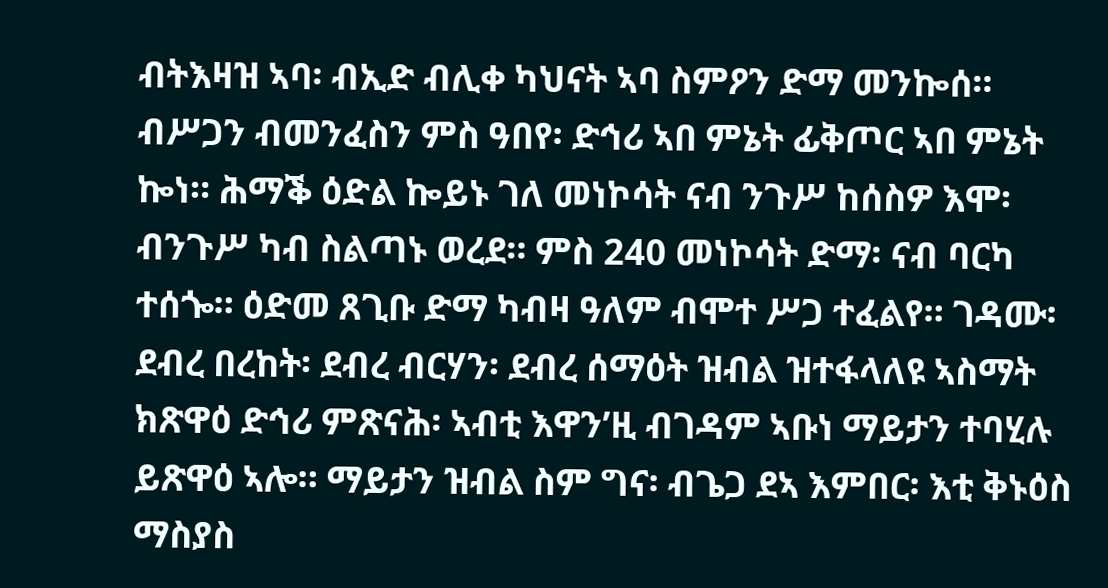ብትእዛዝ ኣባ፡ ብኢድ ብሊቀ ካህናት ኣባ ስምዖን ድማ መንኰሰ። ብሥጋን ብመንፈስን ምስ ዓበየ፡ ድኅሪ ኣበ ምኔት ፊቅጦር ኣበ ምኔት ኰነ። ሕማቕ ዕድል ኰይኑ ገለ መነኮሳት ናብ ንጉሥ ከሰስዎ እሞ፡ ብንጉሥ ካብ ስልጣኑ ወረደ። ምስ 240 መነኮሳት ድማ፡ ናብ ባርካ ተሰጐ። ዕድመ ጸጊቡ ድማ ካብዛ ዓለም ብሞተ ሥጋ ተፈልየ። ገዳሙ፡ ደብረ በረከት፡ ደብረ ብርሃን፡ ደብረ ሰማዕት ዝብል ዝተፋላለዩ ኣስማት ክጽዋዕ ድኅሪ ምጽናሕ፡ ኣብቲ እዋን’ዚ ብገዳም ኣቡነ ማይታን ተባሂሉ ይጽዋዕ ኣሎ። ማይታን ዝብል ስም ግና፡ ብጌጋ ደኣ እምበር፡ እቲ ቅኑዕስ ማስያስ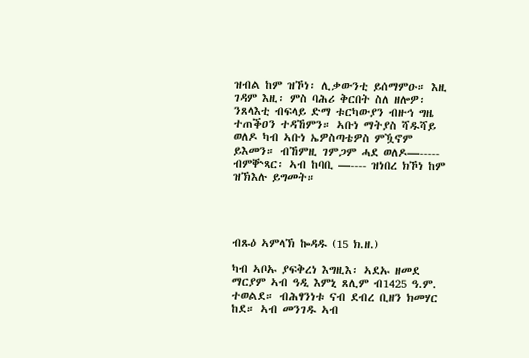ዝብል ከም ዝኾነ፡ ሊቃውንቲ ይሰማምዑ። እዚ ገዳም እዚ፡ ምስ ባሕሪ ቅርበት ስለ ዘሎዎ፡ ንጸላእቲ ብፍላይ ድማ ቱርካውያን ብዙኅ ግዜ ተጠቕዐን ተዳኸምን። ኣቡነ ማትያስ ሻዱሻይ ወለዶ ካብ ኣቡነ ኤዎስጣቴዎስ ምዃኖም ይእመን። ብኸምዚ ገምጋም ሓደ ወለዶ—----- ብምቝጻር፡ ኣብ ከባቢ —---- ዝነበረ ክኾነ ከም ዝኽእሉ ይግመት።




ብጹዕ ኣምላኽ ኰዳዱ (15 ክ.ዘ.)

ካብ ኣቦኡ ያፍቅረነ እግዚእ፡ ኣደኡ ዘመደ ማርያም ኣብ ዓዲ እምኒ ጸሊም ብ1425 ዓ.ም. ተወልደ። ብሕፃንነቱ ናብ ደብረ ቢዘን ክመሃር ከደ። ኣብ መንገዱ ኣብ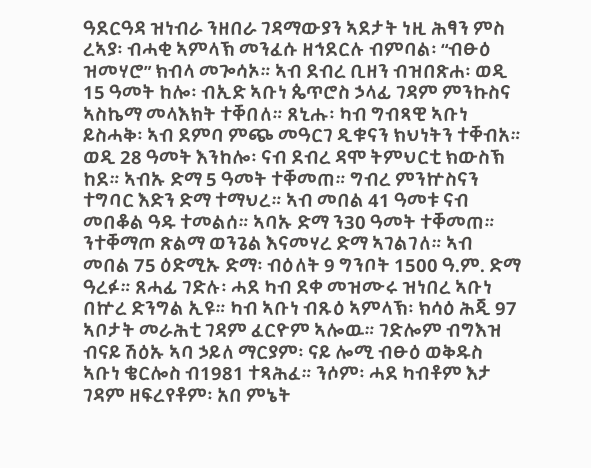ዓደርዓዳ ዝነብራ ንዘበራ ገዳማውያን ኣደታት ነዚ ሕፃን ምስ ረኣያ፡ ብሓቂ ኣምላኽ መንፈሱ ዘኅደርሉ ብምባል፡ “ብፁዕ ዝመሃሮ” ክብላ መጐሳኦ። ኣብ ደብረ ቢዘን ብዝበጽሐ፡ ወዲ 15 ዓመት ከሎ፡ ብኢድ ኣቡነ ጴጥሮስ ኃላፊ ገዳም ምንኩስና ኣስኬማ መላእክት ተቐበለ። ጸኒሑ፡ ካብ ግብጻዊ ኣቡነ ይስሓቅ፡ ኣብ ደምባ ምጭ መዓርገ ዲቁናን ክህነትን ተቐብአ። ወዲ 28 ዓመት እንከሎ፡ ናብ ደብረ ዳሞ ትምህርቲ ክውስኽ ከደ። ኣብኡ ድማ 5 ዓመት ተቐመጠ። ግብረ ምንኵስናን ተግባር እድን ድማ ተማህረ። ኣብ መበል 41 ዓመቱ ናብ መበቆል ዓዱ ተመልሰ። ኣባኡ ድማ ን30 ዓመት ተቐመጠ። ንተቐማጦ ጽልማ ወንጌል እናመሃረ ድማ ኣገልገለ። ኣብ መበል 75 ዕድሚኡ ድማ፡ ብዕለት 9 ግንቦት 1500 ዓ.ም. ድማ ዓረፉ። ጸሓፊ ገድሉ፡ ሓደ ካብ ደቀ መዝሙሩ ዝነበረ ኣቡነ በኵረ ድንግል ኢዩ። ካብ ኣቡነ ብጹዕ ኣምላኽ፡ ክሳዕ ሕጂ 97 ኣቦታት መራሕቲ ገዳም ፈርዮም ኣሎዉ። ገድሎም ብግእዝ ብናይ ሽዕኡ ኣባ ኃይለ ማርያም፡ ናይ ሎሚ ብፁዕ ወቅዱስ ኣቡነ ቄርሎስ ብ1981 ተጻሕፈ። ንሶም፡ ሓደ ካብቶም እታ ገዳም ዘፍረየቶም፡ አበ ምኔት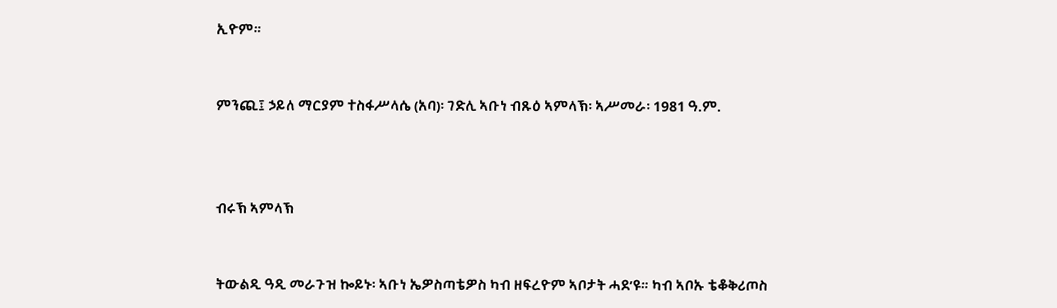ኢዮም።


ምንጪ፤ ኃይለ ማርያም ተስፋሥላሴ (አባ)፡ ገድሊ ኣቡነ ብጹዕ ኣምላኽ፡ ኣሥመራ፡ 1981 ዓ.ም.



ብሩኽ ኣምላኽ


ትውልዲ ዓዲ መራጉዝ ኰይኑ፡ ኣቡነ ኤዎስጣቴዎስ ካብ ዘፍረዮም ኣቦታት ሓደ’ዩ። ካብ ኣቦኡ ቴቆቅሪጦስ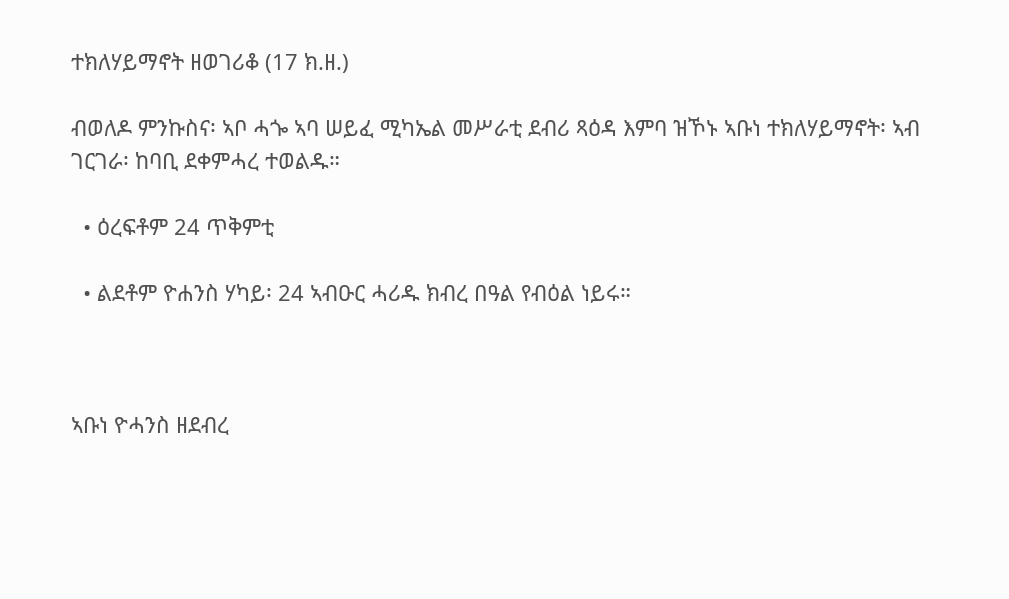ተክለሃይማኖት ዘወገሪቆ (17 ክ.ዘ.)

ብወለዶ ምንኩስና፡ ኣቦ ሓጐ ኣባ ሠይፈ ሚካኤል መሥራቲ ደብሪ ጻዕዳ እምባ ዝኾኑ ኣቡነ ተክለሃይማኖት፡ ኣብ ገርገራ፡ ከባቢ ደቀምሓረ ተወልዱ።

  • ዕረፍቶም 24 ጥቅምቲ

  • ልደቶም ዮሐንስ ሃካይ፡ 24 ኣብዑር ሓሪዱ ክብረ በዓል የብዕል ነይሩ።



ኣቡነ ዮሓንስ ዘደብረ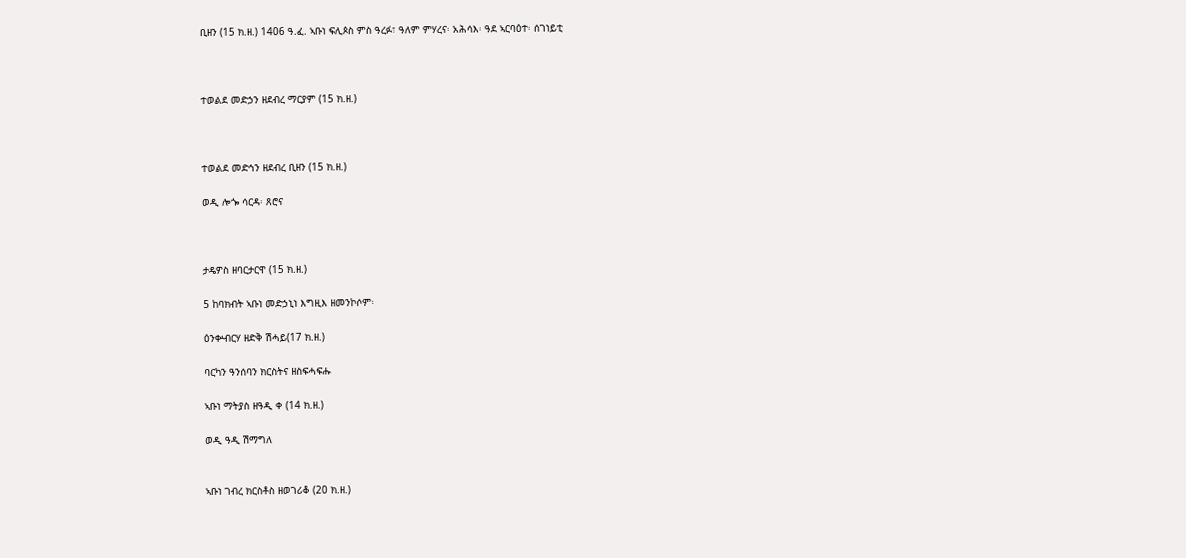ቢዘን (15 ክ.ዘ.) 1406 ዓ.ፈ. ኣቡነ ፍሊጶስ ምስ ዓረፉ፣ ዓለም ምሃረና፡ አሕሳእ፡ ዓደ ኣርባዕተ፡ ሰገነይቲ



ተወልደ መድኃን ዘደብረ ማርያም (15 ክ.ዘ.)



ተወልደ መድኅን ዘደብረ ቢዘን (15 ክ.ዘ.)

ወዲ ሎጐ ሳርዳ፡ ጸሮና



ታዴዎስ ዘባርታርዋ (15 ክ.ዘ.)

5 ከባክብት ኣቡነ መድኃኒነ እግዚእ ዘመንኮሶም፡

ዕንቍብርሃ ዘድቅ ሽሓይ(17 ክ.ዘ.)

ባርካን ዓንሰባን ክርስትና ዘስፍሓፍሑ

ኣቡነ ማትያስ ዘዓዲ ቀ (14 ክ.ዘ.)

ወዲ ዓዲ ሽማግለ


ኣቡነ ገብረ ክርስቶስ ዘወገሪቆ (20 ክ.ዘ.)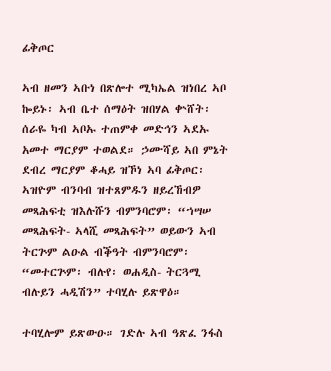ፊቅጦር

ኣብ ዘመን ኣቡነ በጽሎተ ሚካኤል ዝነበረ ኣቦ ኰይኑ፡ ኣብ ቤተ ሰማዕት ዝበሃል ቍሸት፡ ሰራዬ ካብ ኣቦኡ ተጠምቀ መድኅን ኣደኡ አመተ ማርያም ተወልደ። ኃሙሻይ ኣበ ምኔት ደብረ ማርያም ቆሓይ ዝኾነ ኣባ ፊቅጦር፡ ኣዝዮም ብንባብ ዝተጸምዱን ዘይረኸብዎ መጻሕፍቲ ዝእሉሹን ብምንባሮም፡ “ኀሣሠ መጻሕፍት- ኣላሺ መጻሕፍት” ወይውን ኣብ ትርጕም ልዑል ብቕዓት ብምንባሮም፡ “መተርጕም፡ ብሉየ፡ ወሐዲስ- ትርጓሚ ብሉይን ሓዲሽን” ተባሂሉ ይጽዋዕ።

ተባሂሎም ይጽውዑ። ገድሉ ኣብ ዓጽፈ ንፋስ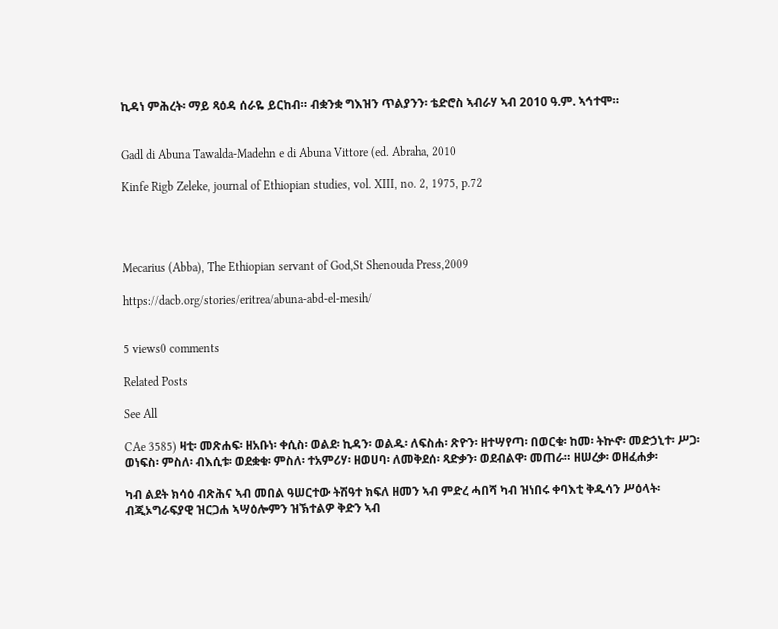ኪዳነ ምሕረት፡ ማይ ጻዕዳ ሰራዬ ይርከብ። ብቋንቋ ግእዝን ጥልያንን፡ ቴድሮስ ኣብራሃ ኣብ 2010 ዓ.ም. ኣኅተሞ።


Gadl di Abuna Tawalda-Madehn e di Abuna Vittore (ed. Abraha, 2010

Kinfe Rigb Zeleke, journal of Ethiopian studies, vol. XIII, no. 2, 1975, p.72




Mecarius (Abba), The Ethiopian servant of God,St Shenouda Press,2009

https://dacb.org/stories/eritrea/abuna-abd-el-mesih/


5 views0 comments

Related Posts

See All

CAe 3585) ዛቲ፡ መጽሐፍ፡ ዘአቡነ፡ ቀሲስ፡ ወልደ፡ ኪዳን፡ ወልዱ፡ ለፍስሐ፡ ጽዮን፡ ዘተሣየጣ፡ በወርቁ፡ ከመ፡ ትኵኖ፡ መድኃኒተ፡ ሥጋ፡ ወነፍስ፡ ምስለ፡ ብእሲቱ፡ ወደቋቁ፡ ምስለ፡ ተአምሪሃ፡ ዘወሀባ፡ ለመቅደሰ፡ ጻድቃን፡ ወደብልዋ፡ መጠራ። ዘሠረቃ፡ ወዘፈሐቃ፡

ካብ ልደት ክሳዕ ብጽሕና ኣብ መበል ዓሠርተው ትሽዓተ ክፍለ ዘመን ኣብ ምድረ ሓበሻ ካብ ዝነበሩ ቀባእቲ ቅዱሳን ሥዕላት፡ ብጂኦግራፍያዊ ዝርጋሐ ኣሣዕሎምን ዝኽተልዎ ቅድን ኣብ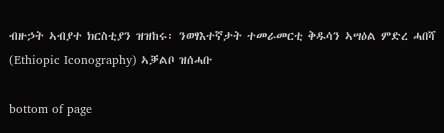ብዙኃት ኣብያተ ክርስቲያን ዝዝከሩ፡ ንወፃእተኛታት ተመራመርቲ ቅዱሳን ኣሣዕል ምድረ ሓበሻ (Ethiopic Iconography) ኣቓልቦ ዝሰሓቡ

bottom of page